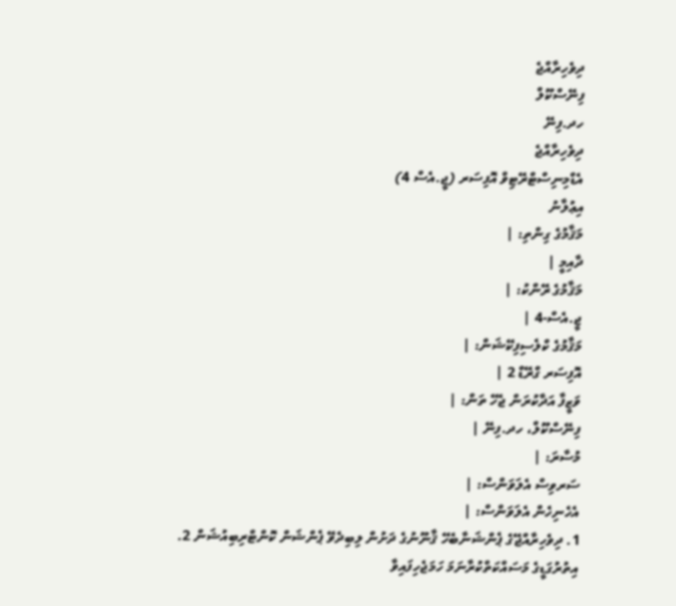ދިވެހިރާއްޖެ
ފިނޭސްކޫލް
ހދ.ފިނޭ
ދިވެހިރާއްޖެ
އެޑްމިނިސްޓްރޭޓިވް އޮފިސަރ (ޖީ.އެސް 4)
އިޢުލާނު
މަޤާމުގެ ގިންތި: |
ދާއިމީ |
މަޤާމުގެ ރޭންކު: |
ޖީ.އެސް-4 |
މަޤާމުގެ ކްލެސިފިކޭޝަން: |
އޮފިސަރ ގްރޭޑް 2 |
ވަޒީފާ އަދާކުރަން ޖެހޭ ތަން: |
ފިނޭސްކޫލް، ހދ.ފިނޭ |
މުސާރަ: |
ސަރވިސް އެލަވަންސް: |
އެހެނިހެން އެލަވަންސް: |
1. ދިވެހިރާއްޖޭގެ ޕެންޝަނާބެހޭ ޤާނޫނުގެ ދަށުން ލިބިދެވޭ ޕެންޝަން ކޮންޓްރިބިއުޝަން 2. އިތުރުގަޑީގެ މަސައްކަތްކުރާނަމަ ހަމަޖެހިފައިވާ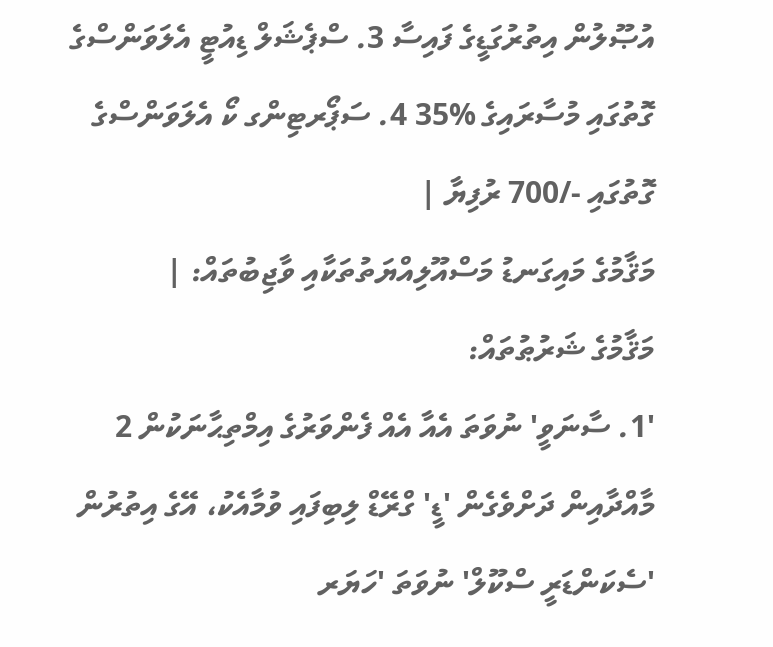އުޞޫލުން އިތުރުގަޑީގެ ފައިސާ 3. ސްޕެޝަލް ޑިއުޓީ އެލަވަންސްގެ ގޮތުގައި މުސާރައިގެ %35 4. ސަޕޯރޓިންގ ކޯ އެލަވަންސްގެ ގޮތުގައި -/700 ރުފިޔާ |
މަޤާމުގެ މައިގަނޑު މަސްއޫލިއްޔަތުތަކާއި ވާޖިބުތައް: |
މަޤާމުގެ ޝަރުޠުތައް:
'1. ސާނަވީ' ނުވަތަ އެއާ އެއް ފެންވަރުގެ އިމްތިޙާނަކުން 2 މާއްދާއިން ދަށްވެގެން 'ޑީ' ގްރޭޑް ލިބިފައި ވުމާއެކު، އޭގެ އިތުރުން 'ސެކަންޑަރީ ސްކޫލް' ނުވަތަ 'ހަޔަރ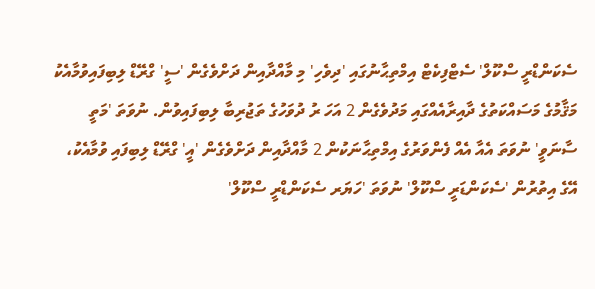ސެކަންޑްރީ ސްކޫލް' ސެޓްފިކެޓް އިމްތިޙާނުގައި 'ދިވެހި' މި މާއްދާއިން ދަށްވެގެން 'ސީ' ގްރޭޑް ލިބިފައިވުމާއެކު މަޤާމުގެ މަސައްކަތުގެ ދާއިރާއެއްގައި މަދުވެގެން 2 އަހަ ރު ދުވަހުގެ ތަޖުރިބާ ލިބިފައިވުން. ނުވަތަ 'މަތީ ސާނަވީ' ނުވަތަ އެއާ އެއް ފެންވަރުގެ އިމްތިޙާނަކުން 2 މާއްދާއިން ދަށްވެގެން 'އީ' ގްރޭޑް ލިބިފައި ވުމާއެކު، އޭގެ އިތުރުން 'ސެކަންޑަރީ ސްކޫލް' ނުވަތަ 'ހަޔަރ ސެކަންޑްރީ ސްކޫލް'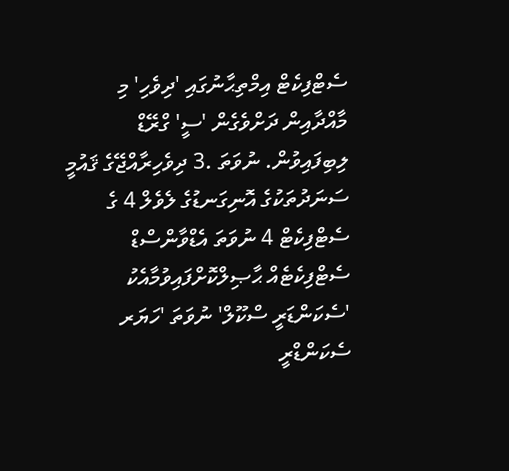ސެޓްފިކެޓް އިމްތިޙާނުގައި 'ދިވެހި' މި މާއްދާއިން ދަށްވެގެން 'ސީ' ގްރޭޑް ލިބިފައިވުން. ނުވަތަ .3 ދިވެހިރާއްޖޭގެ ޤައުމީ ސަނަދުތަކުގެ އޮނިގަނޑުގެ ލެވެލް 4 ގެ ސެޓްފިކެޓް 4 ނުވަތަ އެޑްވާންސްޑް ސެޓްފިކެޓެއް ޙާޞިލްކޮށްފައިވުމާއެކު 'ސެކަންޑަރީ ސްކޫލް' ނުވަތަ 'ހަޔަރ ސެކަންޑްރީ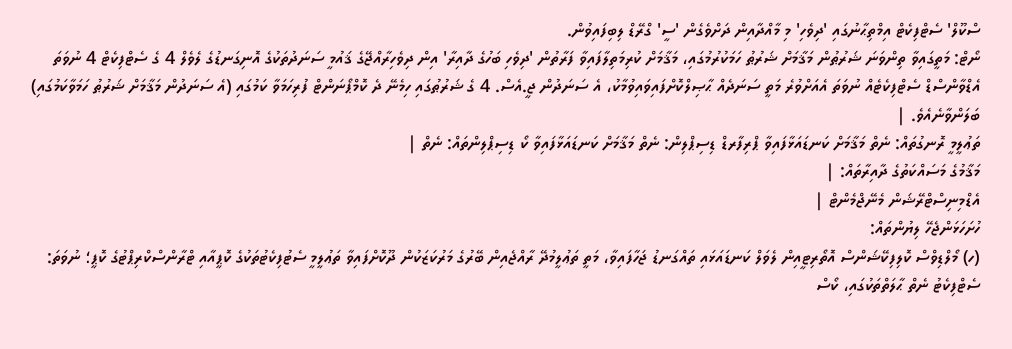ސްކޫލް' ސެޓްފިކެޓް އިމްތިޙާނުގައި 'ދިވެހި' މި މާއްދާއިން ދަށްވެގެން 'ސީ' ގްރޭޑް ލިބިފައިވުން.
ނޯޓް: މަތީގައިވާ ތިންވަނަ ޝަރުޠުން މަޤާމަށް ޝަރުޠު ހަމަކުރުމުގައި، މަޤާމަށް ކުރިމަތިލާފައިވާ ފަރާތުން 'ދިވެހި ބަހުގެ ދާއިރާ' އިން ދިވެހިރާއްޖޭގެ ޤައުމީ ސަނަދުތަކުގެ އޮނިގަނޑުގެ ލެވެލް 4 ގެ ސެޓްފިކެޓް 4 ނުވަތަ އެޑްވާންސްޑް ސެޓްފިކެޓެއް ނުވަތަ އެއަށްވުރެ މަތީ ސަނަދެއް ޙާޞިލްކޮށްފައިވައިވުމާކު، އެ ސަނަދުން ޖީ.އެސް. 4 ގެ ޝަރުޠުގައި ހިމެނޭ ދެ ކޮމްޕޯނަންޓް ފުރިހަމަވާ ކަމުގައި (އެ ސަނަދުން މަޤާމަށް ޝަރުޠު ހަމަވާކަމުގައި) ބަލަންވާނެއެވެ. |
ތަޢުލީމީ ރޮނގުތައް: ނެތް މަޤާމަށް ކަނޑައަޅާފައިވާ ޕްރިފާރޑް ޑިސިޕްލިން: ނެތް މަޤާމަށް ކަނޑައަޅާފައިވާ ކޯ ޑިސިޕްލިންތައް: ނެތް |
މަޤާމުގެ މަސައްކަތުގެ ދާއިރާތައް: |
އެޑްމިނިސްޓްރޭޝަން މެނޭޖްމެންޓް |
ހުށަހަޅަންޖެހޭ ލިޔުންތައް:
(ހ) މޯލްޑިވްސް ކޮލިފިކޭޝަންސް އޮތޯރިޓީއިން ލެވަލް ކަނޑައަޅައި ތައްގަނޑު ޖަހާފައިވާ، މަތީ ތަޢުލީމުދޭ ރާއްޖެއިން ބޭރުގެ މަރުކަޒަކުން ދޫކޮށްފައިވާ ތަޢުލީމީ ސެޓުފިކެޓުތަކުގެ ކޮޕީއާއި ޓްރާންސްކްރިޕްޓުގެ ކޮޕީ؛ ނުވަތަ: ސެޓްފިކެޓު ނެތް ޙާލަތްތަކުގައި، ކޯސް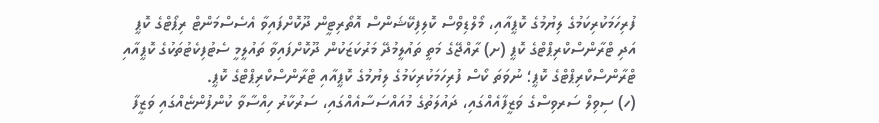ފުރިހަމަކުރިކަމުގެ ލިޔުމުގެ ކޮޕީއާއި، މޯލްޑިވްސް ކޮލިފިކޭޝަންސް އޮތޯރިޓީން ދޫކޮށްފައިވާ އެސެސްމަންޓް ރިޕޯޓްގެ ކޮޕީ އަދި ޓްރާންސްކްރިޕްޓްގެ ކޮޕީ (ށ) ރާއްޖޭގެ މަތީ ތައުލީމުދޭ މަރުކަޒަކުން ދޫކޮށްފައިވާ ތައުލީމީ ސެޓުފިކެޓުތަކުގެ ކޮޕީއާއި ޓްރާންސްކްރިޕްޓްގެ ކޮޕީ؛ ނުވަތަ ކޯސް ފުރިހަމަކުރިކަމުގެ ލިޔުމުގެ ކޮޕީއާއި ޓްރާންސްކްރިޕްޓްގެ ކޮޕީ.
(ހ) ސިވިލް ސަރވިސްގެ ވަޒީފާއެއްގައި، ދައުލަތުގެ މުއައްސަސާއެއްގައި، ސަރުކާރު ހިއްސާވާ ކުންފުންޏެއްގައި ވަޒީފާ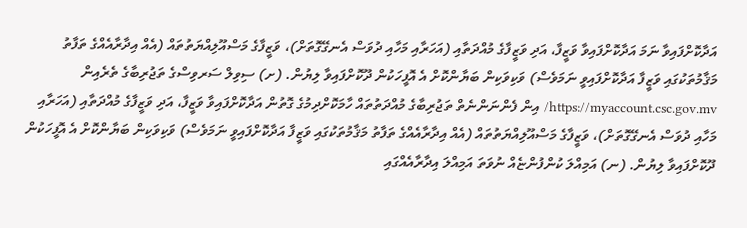އަދާކޮށްފައިވާ ނަމަ އަދާކޮށްފައިވާ ވަޒީފާ، އަދި ވަޒީފާގެ މުއްދަތާއި (އަހަރާއި މަހާއި ދުވަސް އެނގޭގޮތަށް)، ވަޒީފާގެ މަސްއޫލިއްޔަތުތައް (އެއް އިދާރާއެއްގެ ތަފާތު މަޤާމުތަކުގައި ވަޒީފާ އަދާކޮށްފައިވީ ނަމަވެސް) ވަކިވަކިން ބަޔާންކޮށް އެ އޮފީހަކުން ދޫކޮށްފައިވާ ލިޔުން. (ށ) ސިވިލް ސަރވިސްގެ ތަޖުރިބާގެ ތެރެއިން https://myaccount.csc.gov.mv/ އިން ފެންނަންނެތް ތަޖުރިބާގެ މުއްދަތުތައް ހާމަކޮށްދިމުގެ ގޮތުން އަދާކޮށްފައިވާ ވަޒީފާ، އަދި ވަޒީފާގެ މުއްދަތާއި (އަހަރާއި މަހާއި ދުވަސް އެނގޭގޮތަށް)، ވަޒީފާގެ މަސްއޫލިއްޔަތުތައް (އެއް އިދާރާއެއްގެ ތަފާތު މަޤާމުތަކުގައި ވަޒީފާ އަދާކޮށްފައިވީ ނަމަވެސް) ވަކިވަކިން ބަޔާންކޮށް އެ އޮފީހަކުން ދޫކޮށްފައިވާ ލިޔުން. (ނ) އަމިއްލަ ކުންފުންޏެއް ނުވަތަ އަމިއްލަ އިދާރާއެއްގައި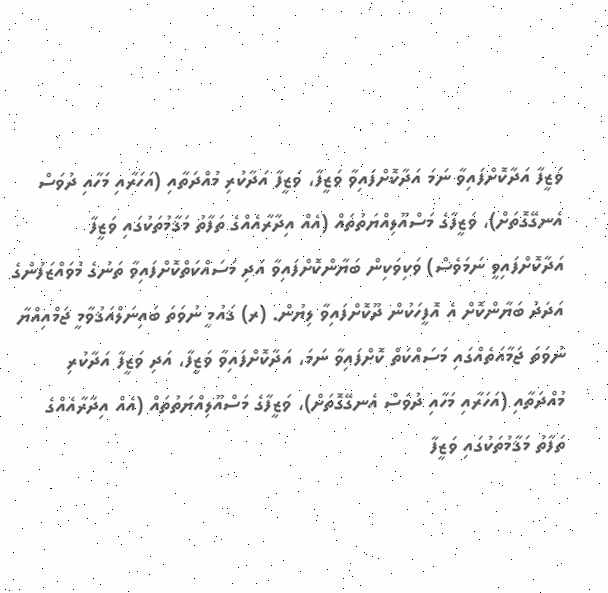ވަޒީފާ އަދާކޮށްފައިވާ ނަމަ އަދާކޮށްފައިވާ ވަޒީފާ، ވަޒީފާ އަދާކުރި މުއްދަތާއި (އަހަރާއި މަހާއި ދުވަސް އެނގޭގޮތަށް)، ވަޒީފާގެ މަސްއޫލިއްޔަތުތައް (އެއް އިދާރާއެއްގެ ތަފާތު މަޤާމުތަކުގައި ވަޒީފާ އަދާކޮށްފައިވީ ނަމަވެސް) ވަކިވަކިން ބަޔާންކޮށްފައިވާ އަދި މަސައްކަތްކޮށްފައިވާ ތަނުގެ މުވައްޒަފުންގެ އަދަދު ބަޔާންކޮށް އެ އޮފީހަކުން ދޫކޮށްފައިވާ ލިޔުން. (ރ) ޤައުމީ ނުވަތަ ބައިނަލްއަޤުވާމީ ޖަމްއިއްޔާ ނުވަތަ ޖަމާއަތެއްގައި މަސައްކަތް ކޮށްފައިވާ ނަމަ، އަދާކޮށްފައިވާ ވަޒީފާ، އަދި ވަޒީފާ އަދާކުރި މުއްދަތާއި (އަހަރާއި މަހާއި ދުވަސް އެނގޭގޮތަށް)، ވަޒީފާގެ މަސްއޫލިއްޔަތުތައް (އެއް އިދާރާއެއްގެ ތަފާތު މަޤާމުތަކުގައި ވަޒީފާ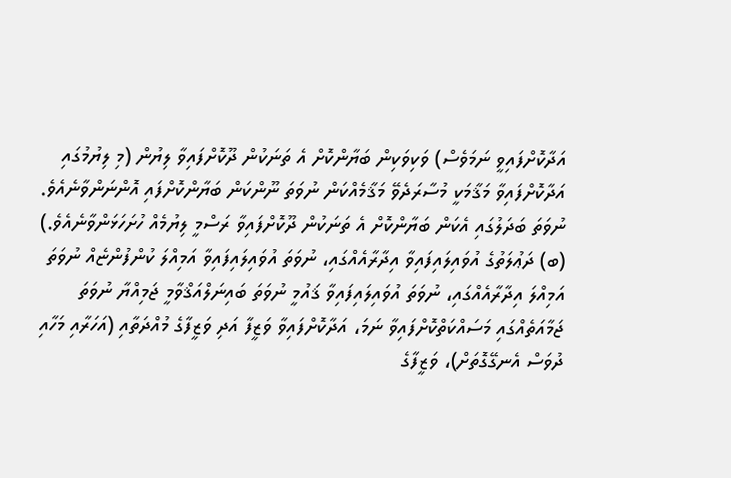އަދާކޮށްފައިވީ ނަމަވެސް) ވަކިވަކިން ބަޔާންކޮށް އެ ތަނަކުން ދޫކޮށްފައިވާ ލިޔުން (މި ލިޔުމުގައި އަދާކޮށްފައިވާ މަޤާމަކީ މުސާރަދެވޭ މަޤާމެއްކަން ނުވަތަ ނޫންކަން ބަޔާންކޮށްފައި އޮންނަންވާނެއެވެ. ނުވަތަ ބަދަލުގައި އެކަން ބަޔާންކޮށް އެ ތަނަކުން ދޫކޮށްފައިވާ ރަސްމީ ލިޔުމެއް ހުށަހަޅަންވާނެއެވެ.) (ބ) ދަޢުލަތުގެ އުވައިލައިފައިވާ އިދާރާއެއްގައި، ނުވަތަ އުވައިލައިފައިވާ އަމިއްލަ ކުންފުންޏެއް ނުވަތަ އަމިއްލަ އިދާރާއެއްގައި، ނުވަތަ އުވައިލައިފައިވާ ޤައުމީ ނުވަތަ ބައިނަލްއަޤްވާމީ ޖަމިއްޔާ ނުވަތަ ޖަމާއަތެއްގައި މަސައްކަތްކޮށްފައިވާ ނަމަ، އަދާކޮށްފައިވާ ވަޒީފާ އަދި ވަޒީފާގެ މުއްދަތާއި (އަހަރާއި މަހާއި ދުވަސް އެނގޭގޮތަށް)، ވަޒީފާގެ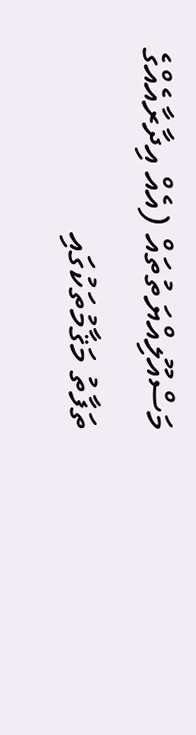މަސްއޫލިއްޔަތުތައް (އެއް އިދާރާއެއްގެ ތަފާތު މަޤާމުތަކުގައި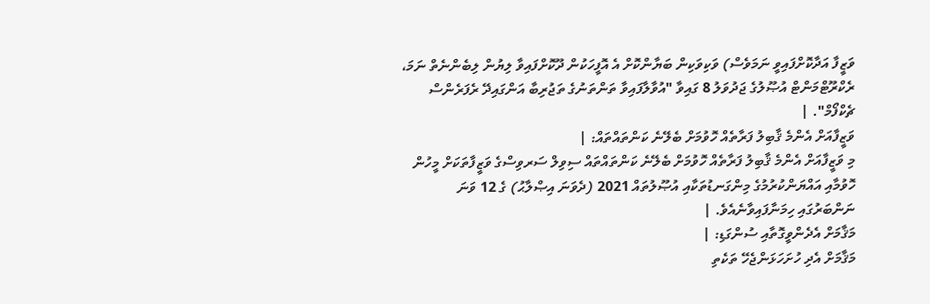ވަޒީފާ އަދާކޮށްފައިވީ ނަމަވެސް) ވަކިވަކިން ބަޔާންކޮށް އެ އޮފީހަކުން ދޫކޮށްފައިވާ ލިޔުން ލިބެންނެތް ނަމަ، ރެކްރޫޓްމަންޓް އުޞޫލުގެ ޖަދުވަލު 8 ގައިވާ "އުވާލާފައިވާ ތަންތަނުގެ ތަޖުރިބާ އަންގައިދޭ ރެފަރެންސް ޗެކްފޯމް". |
ވަޒީފާއަށް އެންމެ ޤާބިލު ފަރާތެއް ހޮވުމަށް ބެލޭނެ ކަންތައްތައް: |
މި ވަޒީފާއަށް އެންމެ ޤާބިލު ފަރާތެއް ހޮވުމަށް ބެލޭނެ ކަންތައްތައް ސިވިލް ސަރވިސްގެ ވަޒީފާތަކަށް މީހުން ހޮވުމާއި އައްޔަންކުރުމުގެ މިންގަނޑުތަކާއި އުޞޫލުތައް 2021 (ދެވަނަ އިޞްލާޙު) ގެ 12 ވަނަ ނަންބަރުގައި ހިމަނާފައިވާނެއެވެ. |
މަޤާމަށް އެދެންވީގޮތާއި ސުންގަޑި: |
މަޤާމަށް އެދި ހުށަހަޅަންޖެހޭ ތަކެތި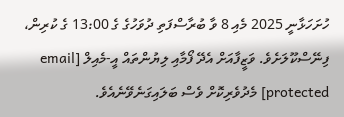ހުށަހަޅާނީ 2025 މެއި 8 ވާ ބުރާސްފަތި ދުވަހުގެ ގެ 13:00 ގެ ކުރިން، ފިނޭސްކޫލަށެވެ. ވަޒީފާއަށް އެދޭ ފޯމާއި ލިޔުންތައް އީ-މެއިލް [email protected] މެދުވެރިކޮށް ވެސް ބަލައިގަނެވޭނެއެވެ.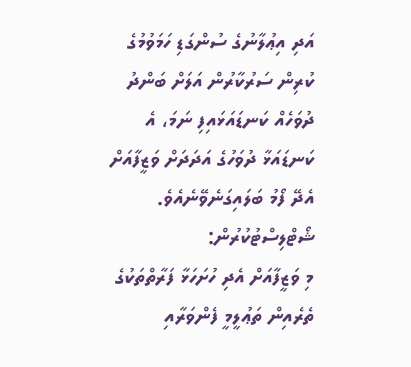އަދި އިޢުލާނުގެ ސުންގަޑި ހަމަވުމުގެ ކުރިން ސަރުކާރުން އަލަށް ބަންދު ދުވަހެއް ކަނޑައަޅައިފި ނަމަ، އެ ކަނޑައަޅާ ދުވަހުގެ އަދަދަށް ވަޒީފާއަށް އެދޭ ފޯމު ބަލައިގަނެވޭނެއެވެ.
ޝޯޓްލިސްޓުކުރުން:
މި ވަޒީފާއަށް އެދި ހުށަހަޅާ ފަރާތްތަކުގެ ތެރެއިން ތަޢުލީމީ ފެންވަރާއި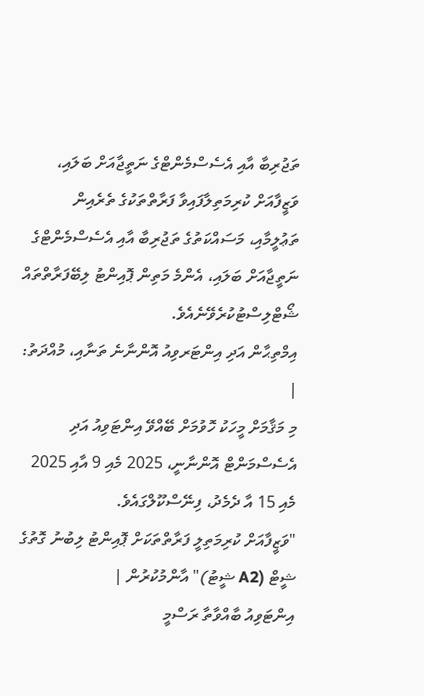ތަޖުރިބާ އާއި އެސެސްމެންޓްގެ ނަތީޖާއަށް ބަލައި، ވަޒީފާއަށް ކުރިމަތިލާފައިވާ ފަރާތްތަކުގެ ތެރެއިން ތަޢުލީމާއި، މަސައްކަތުގެ ތަޖުރިބާ އާއި އެސެސްމެންޓްގެ ނަތީޖާއަށް ބަލައި، އެންމެ މަތިން ޕޮއިންޓު ލިބޭފަރާތްތައް ޝޯޓްލިސްޓުކުރެވޭނެއެވެ.
އިމްތިޙާން އަދި އިންޓަރވިއު އޮންނާނެ ތަނާއި، މުއްދަތު: |
މި މަޤާމަށް މީހަކު ހޮވުމަށް ބޭއްވޭ އިންޓަވިއު އަދި އެސެސްމަންޓް އޮންނާނީ، 2025 މެއި 9 އާއި 2025 މެއި 15 އާ ދެމެދު، ފިނޭސްކޫލްގައެވެ.
"ވަޒީފާއަށް ކުރިމަތިލީ ފަރާތްތަކަށް ޕޮއިންޓު ލިބުނު ގޮތުގެ ޝީޓް (A2 ޝީޓު)" އާންމުކުރުން |
އިންޓަވިއު ބާއްވާތާ ރަސްމީ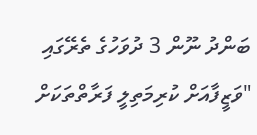ބަންދު ނޫން 3 ދުވަހުގެ ތެރޭގައި "ވަޒީފާއަށް ކުރިމަތިލީ ފަރާތްތަކަށް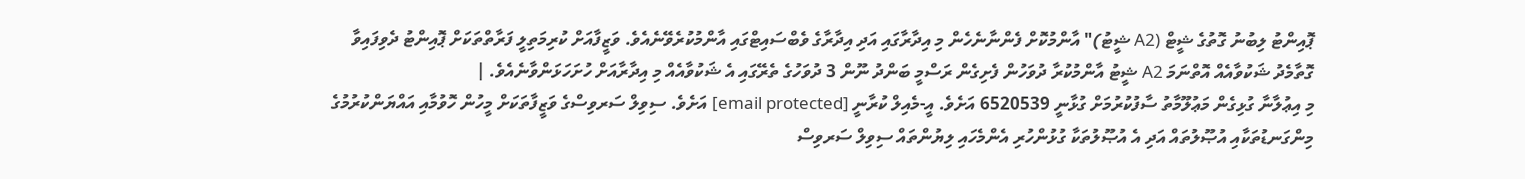ޕޮއިންޓު ލިބުނު ގޮތުގެ ޝީޓް (A2 ޝީޓު)" އާންމުކޮށް ފެންނާނެހެން މި އިދާރާގައި އަދި އިދާރާގެ ވެބްސައިޓްގައި އާންމުކުރެވޭނެއެވެ. ވަޒީފާއަށް ކުރިމަތިލީ ފަރާތްތަކަށް ޕޮއިންޓު ދެވިފައިވާ ގޮތާމެދު ޝަކުވާއެއް އޮތްނަމަ A2 ޝީޓު އާންމުކުރާ ދުވަހުން ފެށިގެން ރަސްމީ ބަންދު ނޫން 3 ދުވަހުގެ ތެރޭގައި އެ ޝަކުވާއެއް މި އިދާރާއަށް ހުށަހަޅަންވާނެއެވެ. |
މި އިޢުލާނާ ގުޅިގެން މަޢުލޫމާތު ސާފުކުރުމަށް ގުޅާނީ 6520539 އަށެވެ. އީ-މެއިލް ކުރާނީ [email protected] އަށެވެ. ސިވިލް ސަރވިސްގެ ވަޒީފާތަކަށް މީހުން ހޮވުމާއި އައްޔަންކުރުމުގެ މިންގަނޑުތަކާއި އުޞޫލުތައް އަދި އެ އުޞޫލުތަކާ ގުޅުންހުރި އެންމެހައި ލިޔުންތައް ސިވިލް ސަރވިސް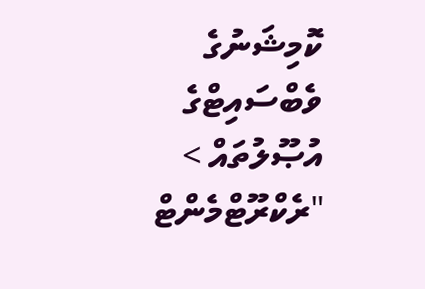ކޮމިޝަނުގެ ވެބްސައިޓްގެ އުޞޫލުތައް > "ރެކްރޫޓްމެންޓް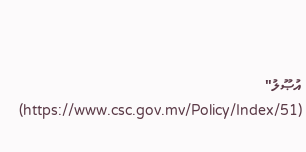އުޞޫލު" (https://www.csc.gov.mv/Policy/Index/51)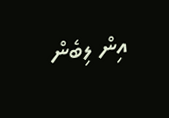އިން ލިބެން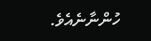ހުންނާނެއެވެ.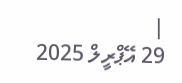|
29 އޭޕްރީލް 2025